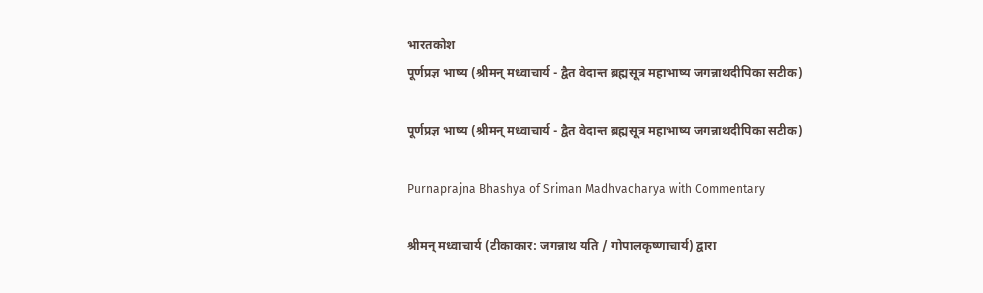भारतकोश
पूर्णप्रज्ञ भाष्य (श्रीमन् मध्वाचार्य - द्वैत वेदान्त ब्रह्मसूत्र महाभाष्य जगन्नाथदीपिका सटीक)

पूर्णप्रज्ञ भाष्य (श्रीमन् मध्वाचार्य - द्वैत वेदान्त ब्रह्मसूत्र महाभाष्य जगन्नाथदीपिका सटीक)

Purnaprajna Bhashya of Sriman Madhvacharya with Commentary

श्रीमन् मध्वाचार्य (टीकाकार: जगन्नाथ यति / गोपालकृष्णाचार्य) द्वारा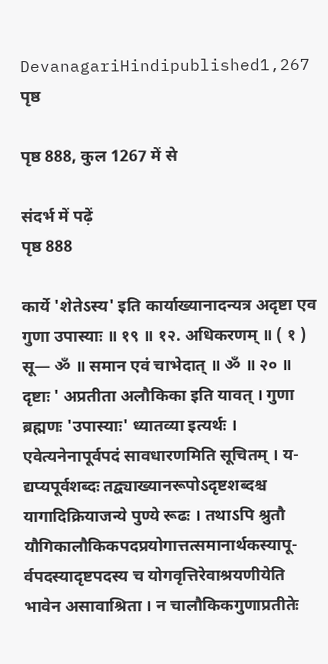DevanagariHindipublished1,267 पृष्ठ

पृष्ठ 888, कुल 1267 में से

संदर्भ में पढ़ें
पृष्ठ 888

कार्ये 'शेतेऽस्य' इति कार्याख्यानादन्यत्र अदृष्टा एव गुणा उपास्याः ॥ १९ ॥ १२. अधिकरणम् ॥ ( १ ) सू— ॐ ॥ समान एवं चाभेदात् ॥ ॐ ॥ २० ॥ दृष्टाः ' अप्रतीता अलौकिका इति यावत् । गुणा ब्रह्मणः 'उपास्याः' ध्यातव्या इत्यर्थः । एवेत्यनेनापूर्वपदं सावधारणमिति सूचितम् । य- द्यप्यपूर्वशब्दः तद्व्याख्यानरूपोऽदृष्टशब्दश्च यागादिक्रियाजन्ये पुण्ये रूढः । तथाऽपि श्रुतौ यौगिकालौकिकपदप्रयोगात्तत्समानार्थकस्यापू- र्वपदस्यादृष्टपदस्य च योगवृत्तिरेवाश्रयणीयेति भावेन असावाश्रिता । न चालौकिकगुणाप्रतीतेः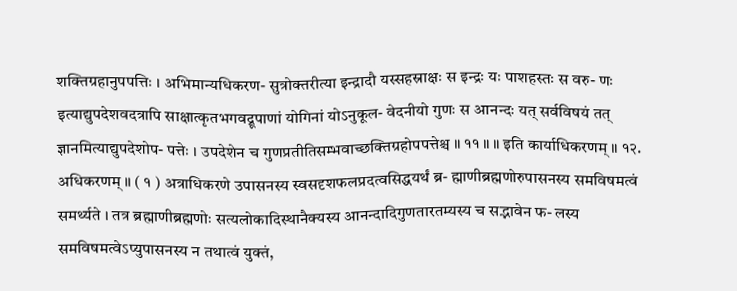शक्तिग्रहानुपपत्तिः । अभिमान्यधिकरण- सुत्रोक्तरीत्या इन्द्रादौ यस्सहस्राक्षः स इन्द्रः यः पाशहस्तः स वरु- णः इत्याद्युपदेशवदत्रापि साक्षात्कृतभगवद्रूपाणां योगिनां योऽनुकूल- वेदनीयो गुणः स आनन्दः यत् सर्वविषयं तत् ज्ञानमित्याद्युपदेशोप- पत्तेः । उपदेशेन च गुणप्रतीतिसम्भवाच्छक्तिग्रहोपपत्तेश्च ॥ ११ ॥ ॥ इति कार्याधिकरणम् ॥ १२. अधिकरणम् ॥ ( १ ) अत्राधिकरणे उपासनस्य स्वसदृशफलप्रदत्वसिद्धयर्थं ब्र- ह्माणीब्रह्मणोरुपासनस्य समविषमत्वं समर्थ्यते । तत्र ब्रह्माणीब्रह्मणोः सत्यलोकादिस्थानैक्यस्य आनन्दादिगुणतारतम्यस्य च सद्भावेन फ- लस्य समविषमत्वेऽप्युपासनस्य न तथात्वं युक्तं,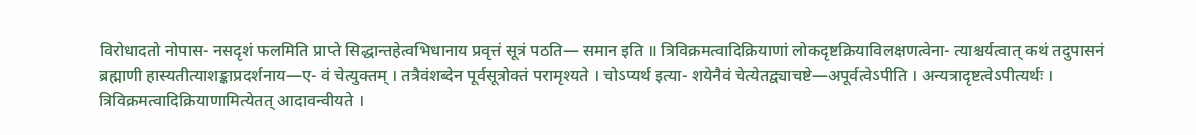विरोधादतो नोपास- नसदृशं फलमिति प्राप्ते सिद्धान्तहेत्वभिधानाय प्रवृत्तं सूत्रं पठति— समान इति ॥ त्रिविक्रमत्वादिक्रियाणां लोकदृष्टक्रियाविलक्षणत्वेना- त्याश्चर्यत्वात् कथं तदुपासनं ब्रह्माणी हास्यतीत्याशङ्काप्रदर्शनाय—ए- वं चेत्युक्तम् । तत्रैवंशब्देन पूर्वसूत्रोक्तं परामृश्यते । चोऽप्यर्थ इत्या- शयेनैवं चेत्येतद्व्याचष्टे—अपूर्वत्वेऽपीति । अन्यत्रादृष्टत्वेऽपीत्यर्थः । त्रिविक्रमत्वादिक्रियाणामित्येतत् आदावन्वीयते ।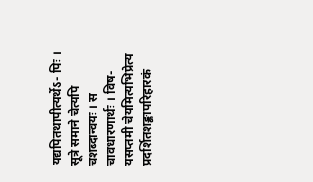यद्यपितथापीत्यर्थेऽ- पिः । सूत्रे समाने चेत्यपि चशब्दान्वयः । स चावधारणार्थः । विष- यसप्तमी चेयमित्यभिप्रेत्य प्रदर्शितशङ्कापरिहारकं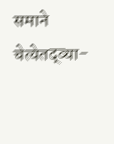समाने चेत्येतद्व्या-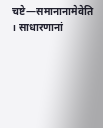चष्टे—समानानामेवेति । साधारणानां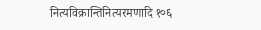नित्यविक्रान्तिनित्यरमणादि १०६